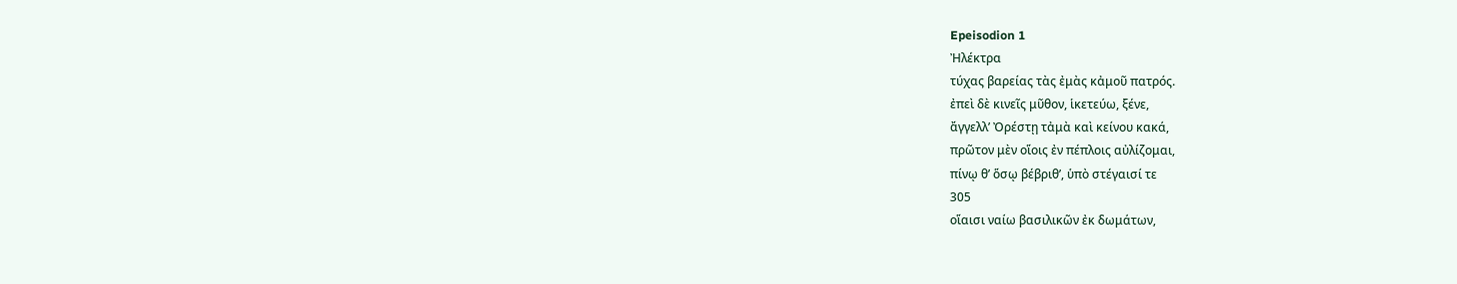Epeisodion 1
Ἠλέκτρα
τύχας βαρείας τὰς ἐμὰς κἀμοῦ πατρός.
ἐπεὶ δὲ κινεῖς μῦθον, ἱκετεύω, ξένε,
ἄγγελλʼ Ὀρέστῃ τἀμὰ καὶ κείνου κακά,
πρῶτον μὲν οἵοις ἐν πέπλοις αὐλίζομαι,
πίνῳ θʼ ὅσῳ βέβριθʼ, ὑπὸ στέγαισί τε
305
οἵαισι ναίω βασιλικῶν ἐκ δωμάτων,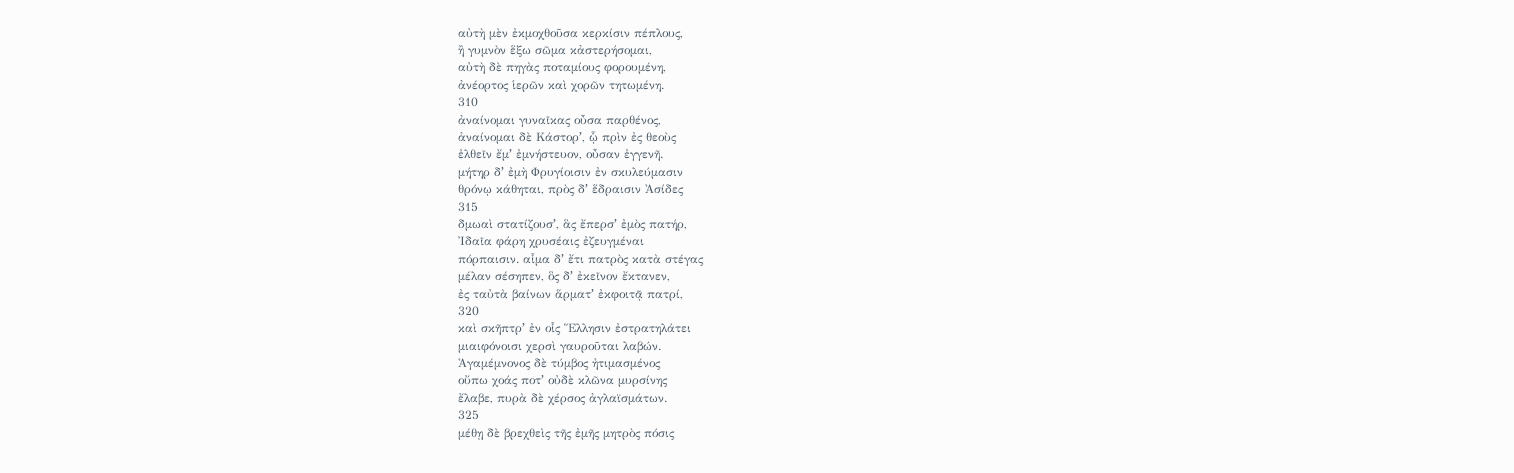αὐτὴ μὲν ἐκμοχθοῦσα κερκίσιν πέπλους,
ἢ γυμνὸν ἕξω σῶμα κἀστερήσομαι,
αὐτὴ δὲ πηγὰς ποταμίους φορουμένη,
ἀνέορτος ἱερῶν καὶ χορῶν τητωμένη.
310
ἀναίνομαι γυναῖκας οὖσα παρθένος,
ἀναίνομαι δὲ Κάστορʼ, ᾧ πρὶν ἐς θεοὺς
ἐλθεῖν ἔμʼ ἐμνήστευον, οὖσαν ἐγγενῆ.
μήτηρ δʼ ἐμὴ Φρυγίοισιν ἐν σκυλεύμασιν
θρόνῳ κάθηται, πρὸς δʼ ἕδραισιν Ἀσίδες
315
δμωαὶ στατίζουσʼ, ἃς ἔπερσʼ ἐμὸς πατήρ,
Ἰδαῖα φάρη χρυσέαις ἐζευγμέναι
πόρπαισιν. αἷμα δʼ ἔτι πατρὸς κατὰ στέγας
μέλαν σέσηπεν, ὃς δʼ ἐκεῖνον ἔκτανεν,
ἐς ταὐτὰ βαίνων ἅρματʼ ἐκφοιτᾷ πατρί,
320
καὶ σκῆπτρʼ ἐν οἷς Ἕλλησιν ἐστρατηλάτει
μιαιφόνοισι χερσὶ γαυροῦται λαβών.
Ἀγαμέμνονος δὲ τύμβος ἠτιμασμένος
οὔπω χοάς ποτʼ οὐδὲ κλῶνα μυρσίνης
ἔλαβε, πυρὰ δὲ χέρσος ἀγλαϊσμάτων.
325
μέθῃ δὲ βρεχθεὶς τῆς ἐμῆς μητρὸς πόσις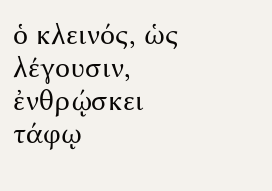ὁ κλεινός, ὡς λέγουσιν, ἐνθρῴσκει τάφῳ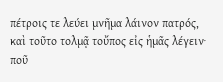πέτροις τε λεύει μνῆμα λάινον πατρός,
καὶ τοῦτο τολμᾷ τοὔπος εἰς ἡμᾶς λέγειν·
ποῦ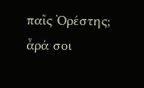παῖς Ὀρέστης; ἆρά σοι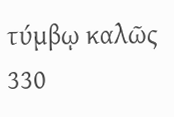τύμβῳ καλῶς
330